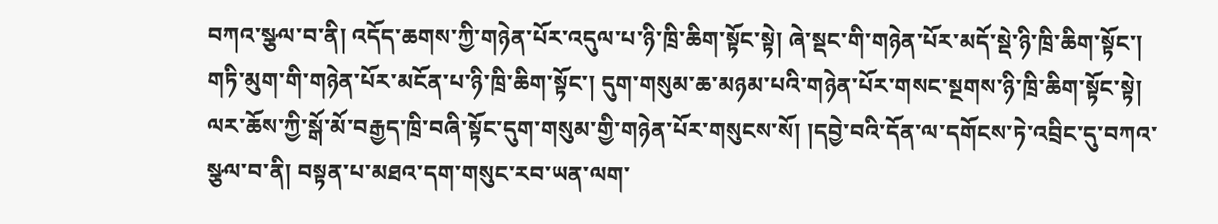བཀའ་སྩལ་བ་ནི། འདོད་ཆགས་ཀྱི་གཉེན་པོར་འདུལ་པ་ཉི་ཁྲི་ཆིག་སྟོང་སྟེ། ཞེ་སྡང་གི་གཉེན་པོར་མདོ་སྡེ་ཉི་ཁྲི་ཆིག་སྟོང་། གཏི་མུག་གི་གཉེན་པོར་མངོན་པ་ཉི་ཁྲི་ཆིག་སྟོང་། དུག་གསུམ་ཆ་མཉམ་པའི་གཉེན་པོར་གསང་སྔགས་ཉི་ཁྲི་ཆིག་སྟོང་སྟེ། ལར་ཆོས་ཀྱི་སྒོ་མོ་བརྒྱད་ཁྲི་བཞི་སྟོང་དུག་གསུམ་གྱི་གཉེན་པོར་གསུངས་སོ། །དབྱེ་བའི་དོན་ལ་དགོངས་ཏེ་འབྲིང་དུ་བཀའ་སྩལ་བ་ནི། བསྟན་པ་མཐའ་དག་གསུང་རབ་ཡན་ལག་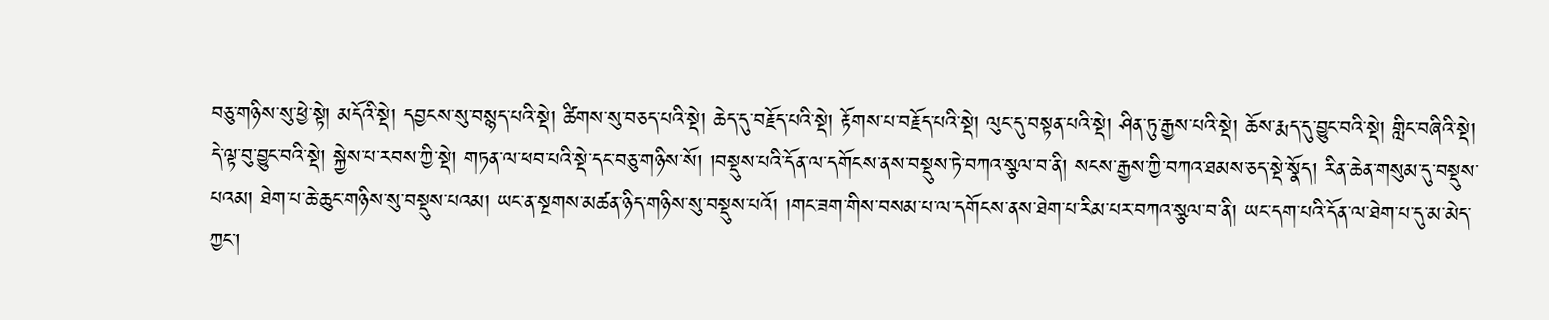བཅུ་གཉིས་སུ་ཕྱེ་སྟེ། མདོའི་སྡེ། དབྱངས་སུ་བསྙད་པའི་སྡེ། ཚིགས་སུ་བཅད་པའི་སྡེ། ཆེད་དུ་བརྗོད་པའི་སྡེ། རྟོགས་པ་བརྗོད་པའི་སྡེ། ལུང་དུ་བསྟན་པའི་སྡེ། ཤིན་ཏུ་རྒྱས་པའི་སྡེ། ཆོས་རྨད་དུ་བྱུང་བའི་སྡེ། གླིང་བཞིའི་སྡེ། དེ་ལྟ་བུ་བྱུང་བའི་སྡེ། སྐྱེས་པ་རབས་ཀྱི་སྡེ། གཏན་ལ་ཕབ་པའི་སྡེ་དང་བཅུ་གཉིས་སོ། །བསྡུས་པའི་དོན་ལ་དགོངས་ནས་བསྡུས་ཏེ་བཀའ་སྩལ་བ་ནི། སངས་རྒྱས་ཀྱི་བཀའ་ཐམས་ཅད་སྡེ་སྣོད། རིན་ཆེན་གསུམ་དུ་བསྡུས་པའམ། ཐེག་པ་ཆེ་ཆུང་གཉིས་སུ་བསྡུས་པའམ། ཡང་ན་སྔགས་མཚན་ཉིད་གཉིས་སུ་བསྡུས་པའོ། །གང་ཟག་གིས་བསམ་པ་ལ་དགོངས་ནས་ཐེག་པ་རིམ་པར་བཀའ་སྩལ་བ་ནི། ཡང་དག་པའི་དོན་ལ་ཐེག་པ་དུ་མ་མེད་ཀྱང་།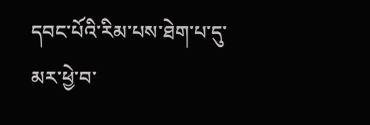དབང་པོའི་རིམ་པས་ཐེག་པ་དུ་མར་ཕྱེ་བ་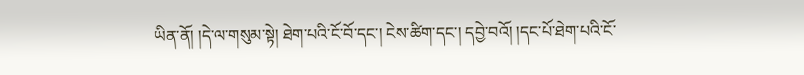ཡིན་ནོ། །དེ་ལ་གསུམ་སྟེ། ཐེག་པའི་ངོ་བོ་དང་། ངེས་ཚིག་དང་། དབྱེ་བའོ། །དང་པོ་ཐེག་པའི་ངོ་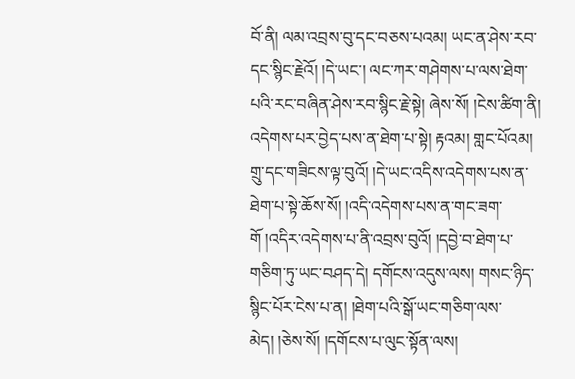བོ་ནི། ལམ་འབྲས་བུ་དང་བཅས་པའམ། ཡང་ན་ཤེས་རབ་དང་སྙིང་རྗེའོ། །དེ་ཡང་། ལང་ཀར་གཤེགས་པ་ལས་ཐེག་པའི་རང་བཞིན་ཤེས་རབ་སྙིང་རྗེ་སྟེ། ཞེས་སོ། །ངེས་ཚིག་ནི། འདེགས་པར་བྱེད་པས་ན་ཐེག་པ་སྟེ། རྟའམ། གླང་པོའམ། གྲུ་དང་གཟིངས་ལྟ་བུའོ། །དེ་ཡང་འདིས་འདེགས་པས་ན་ཐེག་པ་སྟེ་ཆོས་སོ། །འདི་འདེགས་པས་ན་གང་ཟག་གོ །འདིར་འདེགས་པ་ནི་འབྲས་བུའོ། །དབྱེ་བ་ཐེག་པ་གཅིག་ཏུ་ཡང་བཤད་དེ། དགོངས་འདུས་ལས། གསང་ཉིད་སྙིང་པོར་ངེས་པ་ན། །ཐེག་པའི་སྒོ་ཡང་གཅིག་ལས་མེད། །ཅེས་སོ། །དགོངས་པ་ལུང་སྟོན་ལས།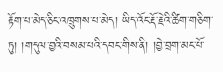རྟོག་པ་མེད་ཅིང་འཁྲུགས་པ་མེད། ཡིད་འོང་རྡོ་རྗེའི་ཚིག་གཅིག་ཏུ། །གདུལ་བྱའི་བསམ་པའི་དབང་གིས་ནི། །བྱེ་བྲག་མང་པོ་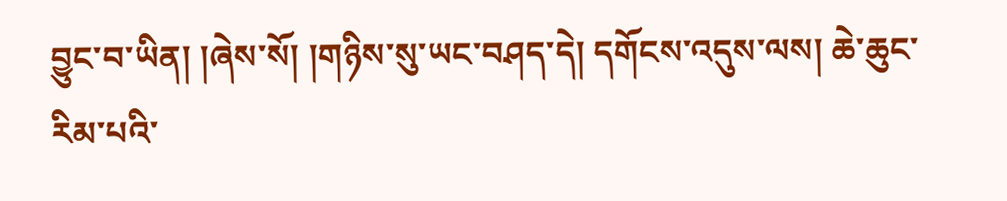བྱུང་བ་ཡིན། །ཞེས་སོ། །གཉིས་སུ་ཡང་བཤད་དེ། དགོངས་འདུས་ལས། ཆེ་ཆུང་རིམ་པའི་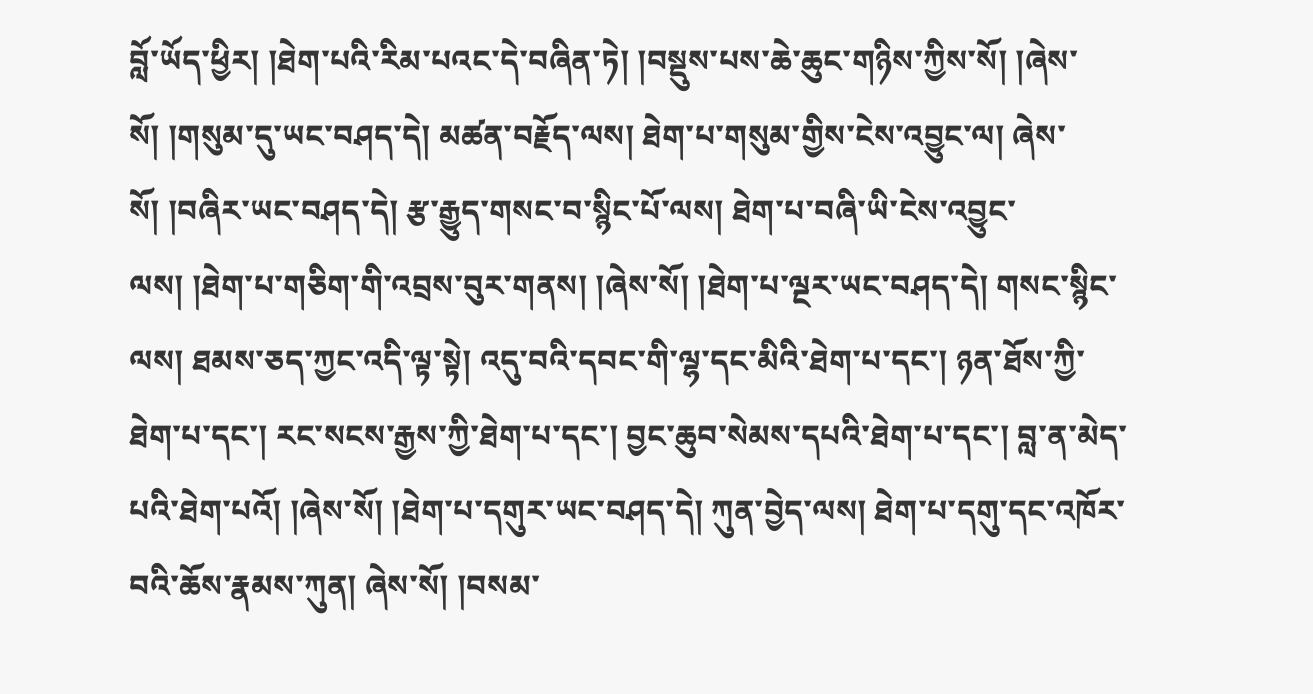བློ་ཡོད་ཕྱིར། །ཐེག་པའི་རིམ་པའང་དེ་བཞིན་ཏེ། །བསྡུས་པས་ཆེ་ཆུང་གཉིས་ཀྱིས་སོ། །ཞེས་སོ། །གསུམ་དུ་ཡང་བཤད་དེ། མཚན་བརྗོད་ལས། ཐེག་པ་གསུམ་གྱིས་ངེས་འབྱུང་ལ། ཞེས་སོ། །བཞིར་ཡང་བཤད་དེ། རྩ་རྒྱུད་གསང་བ་སྙིང་པོ་ལས། ཐེག་པ་བཞི་ཡི་ངེས་འབྱུང་ལས། །ཐེག་པ་གཅིག་གི་འབྲས་བུར་གནས། །ཞེས་སོ། །ཐེག་པ་ལྔར་ཡང་བཤད་དེ། གསང་སྙིང་ལས། ཐམས་ཅད་ཀྱང་འདི་ལྟ་སྟེ། འདུ་བའི་དབང་གི་ལྷ་དང་མིའི་ཐེག་པ་དང་། ཉན་ཐོས་ཀྱི་ཐེག་པ་དང་། རང་སངས་རྒྱས་ཀྱི་ཐེག་པ་དང་། བྱང་ཆུབ་སེམས་དཔའི་ཐེག་པ་དང་། བླ་ན་མེད་པའི་ཐེག་པའོ། །ཞེས་སོ། །ཐེག་པ་དགུར་ཡང་བཤད་དེ། ཀུན་བྱེད་ལས། ཐེག་པ་དགུ་དང་འཁོར་བའི་ཆོས་རྣམས་ཀུན། ཞེས་སོ། །བསམ་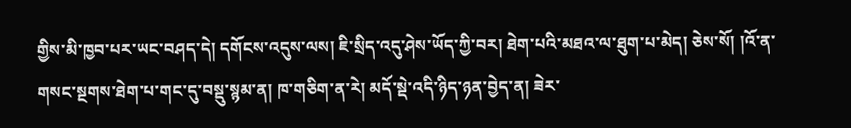གྱིས་མི་ཁྱབ་པར་ཡང་བཤད་དེ། དགོངས་འདུས་ལས། ཇི་སྲིད་འདུ་ཤེས་ཡོད་ཀྱི་བར། ཐེག་པའི་མཐའ་ལ་ཐུག་པ་མེད། ཅེས་སོ། །འོ་ན་གསང་སྔགས་ཐེག་པ་གང་དུ་བསྡུ་སྙམ་ན། ཁ་གཅིག་ན་རེ། མདོ་སྡེ་འདི་ཉིད་ཉན་བྱེད་ན། ཟེར་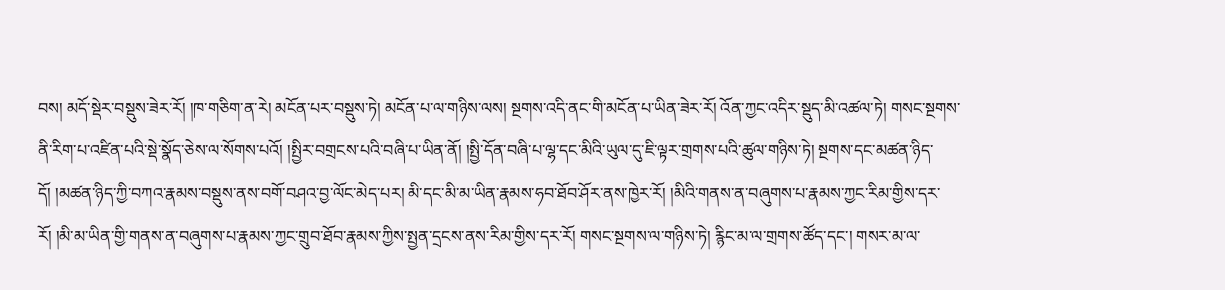བས། མདོ་སྡེར་བསྡུས་ཟེར་རོ། །ཁ་གཅིག་ན་རེ། མངོན་པར་བསྡུས་ཏེ། མངོན་པ་ལ་གཉིས་ལས། སྔགས་འདི་ནང་གི་མངོན་པ་ཡིན་ཟེར་རོ། འོན་ཀྱང་འདིར་སྡུད་མི་འཚལ་ཏེ། གསང་སྔགས་ནི་རིག་པ་འཛིན་པའི་སྡེ་སྣོད་ཅེས་ལ་སོགས་པའོ། །སྤྱིར་བགྲངས་པའི་བཞི་པ་ཡིན་ནོ། །སྤྱི་དོན་བཞི་པ་ལྷ་དང་མིའི་ཡུལ་དུ་ཇི་ལྟར་གྲགས་པའི་ཚུལ་གཉིས་ཏེ། སྔགས་དང་མཚན་ཉིད་དོ། །མཚན་ཉིད་ཀྱི་བཀའ་རྣམས་བསྡུས་ནས་བགོ་བཤའ་བྱ་ལོང་མེད་པར། མི་དང་མི་མ་ཡིན་རྣམས་ཧབ་ཐོབ་ཤོར་ནས་ཁྱེར་རོ། །མིའི་གནས་ན་བཞུགས་པ་རྣམས་ཀྱང་རིམ་གྱིས་དར་རོ། །མི་མ་ཡིན་གྱི་གནས་ན་བཞུགས་པ་རྣམས་ཀྱང་གྲུབ་ཐོབ་རྣམས་ཀྱིས་སྤྱན་དྲངས་ནས་རིམ་གྱིས་དར་རོ། གསང་སྔགས་ལ་གཉིས་ཏེ། རྙིང་མ་ལ་གྲགས་ཚོད་དང་། གསར་མ་ལ་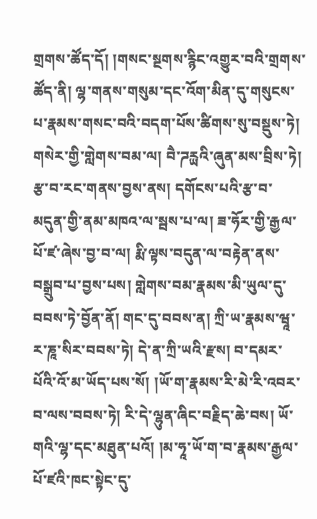གྲགས་ཚོད་དོ། །གསང་སྔགས་རྙིང་འགྱུར་བའི་གྲགས་ཚོད་ནི། ལྷ་གནས་གསུམ་དང་འོག་མིན་དུ་གསུངས་པ་རྣམས་གསང་བའི་བདག་པོས་ཚིགས་སུ་བསྡུས་ཏེ། གསེར་གྱི་གླེགས་བམ་ལ། བཻ་ཌརྻའི་ཞུན་མས་བྲིས་ཏེ། རྩ་བ་རང་གནས་བྱས་ནས། དགོངས་པའི་རྩ་བ་མདུན་གྱི་ནམ་མཁའ་ལ་སྦས་པ་ལ། ཟ་ཧོར་གྱི་རྒྱལ་པོ་ཛ་ཞེས་བྱ་བ་ལ། རྨི་ལྟས་བདུན་ལ་བརྟེན་ནས་བསྒྲུབ་པ་བྱས་པས། གླེགས་བམ་རྣམས་མི་ཡུལ་དུ་བབས་ཏེ་བྱོན་ནོ། གང་དུ་བབས་ན། ཀྲི་ཡ་རྣམས་ཝཱ་ར་ཎཱ་སིར་བབས་ཏེ། དེ་ན་ཀྲི་ཡའི་རྫས། བ་དམར་པོའི་འོ་མ་ཡོད་པས་སོ། །ཡོ་ག་རྣམས་རི་མེ་རི་འབར་བ་ལས་བབས་ཏེ། རི་དེ་ལྷུན་ཞིང་བརྗིད་ཆེ་བས། ཡོ་གའི་ལྷ་དང་མཐུན་པའོ། །མ་ཧཱ་ཡོ་ག་བ་རྣམས་རྒྱལ་པོ་ཛའི་ཁང་སྟེང་དུ་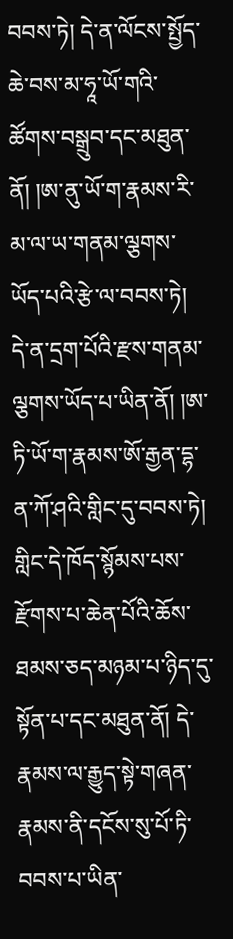བབས་ཏེ། དེ་ན་ལོངས་སྤྱོད་ཆེ་བས་མ་ཧཱ་ཡོ་གའི་ཚོགས་བསྒྲུབ་དང་མཐུན་ནོ། །ཨ་ནུ་ཡོ་ག་རྣམས་རི་མ་ལ་ཡ་གནམ་ལྕགས་ཡོད་པའི་རྩེ་ལ་བབས་ཏེ། དེ་ན་དྲག་པོའི་རྫས་གནམ་ལྕགས་ཡོད་པ་ཡིན་ནོ། །ཨ་ཏི་ཡོ་ག་རྣམས་ཨོ་རྒྱན་དྷ་ན་ཀོ་ཤའི་གླིང་དུ་བབས་ཏེ། གླིང་དེ་ཁོད་སྙོམས་པས་རྫོགས་པ་ཆེན་པོའི་ཆོས་ཐམས་ཅད་མཉམ་པ་ཉིད་དུ་སྟོན་པ་དང་མཐུན་ནོ། དེ་རྣམས་ལ་རྒྱུད་སྟེ་གཞན་རྣམས་ནི་དངོས་སུ་པོ་ཏི་བབས་པ་ཡིན་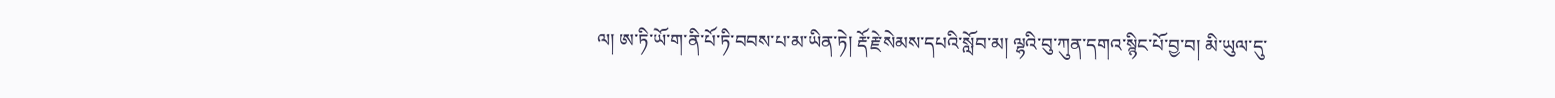ལ། ཨ་ཏི་ཡོ་ག་ནི་པོ་ཏི་བབས་པ་མ་ཡིན་ཏེ། རྡོ་རྗེ་སེམས་དཔའི་སློབ་མ། ལྷའི་བུ་ཀུན་དགའ་སྙིང་པོ་བྱ་བ། མི་ཡུལ་དུ་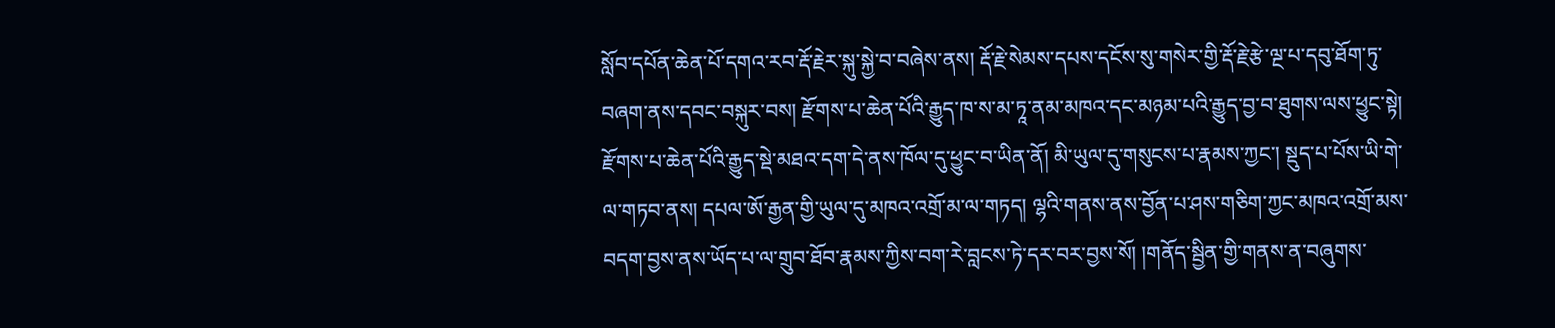སློབ་དཔོན་ཆེན་པོ་དགའ་རབ་རྡོ་རྗེར་སྐུ་སྐྱེ་བ་བཞེས་ནས། རྡོ་རྗེ་སེམས་དཔས་དངོས་སུ་གསེར་གྱི་རྡོ་རྗེ་རྩེ་ལྔ་པ་དབུ་ཐོག་ཏུ་བཞག་ནས་དབང་བསྐུར་བས། རྫོགས་པ་ཆེན་པོའི་རྒྱུད་ཁ་ས་མ་ཏཱ་ནམ་མཁའ་དང་མཉམ་པའི་རྒྱུད་བྱ་བ་ཐུགས་ལས་ཕྱུང་སྟེ། རྫོགས་པ་ཆེན་པོའི་རྒྱུད་སྡེ་མཐའ་དག་དེ་ནས་ཁོལ་དུ་ཕྱུང་བ་ཡིན་ནོ། མི་ཡུལ་དུ་གསུངས་པ་རྣམས་ཀྱང་། སྡུད་པ་པོས་ཡི་གེ་ལ་གཏབ་ནས། དཔལ་ཨོ་རྒྱན་གྱི་ཡུལ་དུ་མཁའ་འགྲོ་མ་ལ་གཏད། ལྷའི་གནས་ནས་བྱོན་པ་ཤས་གཅིག་ཀྱང་མཁའ་འགྲོ་མས་བདག་བྱས་ནས་ཡོད་པ་ལ་གྲུབ་ཐོབ་རྣམས་ཀྱིས་བག་རེ་བླངས་ཏེ་དར་བར་བྱས་སོ། །གནོད་སྦྱིན་གྱི་གནས་ན་བཞུགས་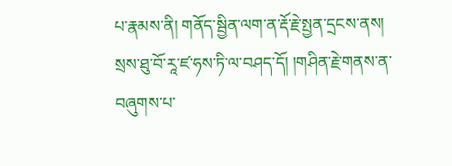པ་རྣམས་ནི། གནོད་སྦྱིན་ལག་ན་རྡོ་རྗེ་སྤྱན་དྲངས་ནས། སྲས་ཐུ་བོ་རཱ་ཛ་ཧས་ཏི་ལ་བཤད་དོ། །གཤིན་རྗེ་གནས་ན་བཞུགས་པ་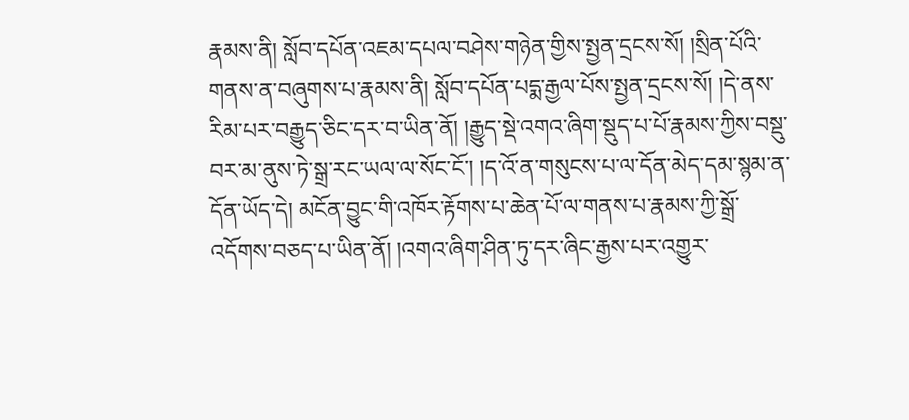རྣམས་ནི། སློབ་དཔོན་འཇམ་དཔལ་བཤེས་གཉེན་གྱིས་སྤྱན་དྲངས་སོ། །སྲིན་པོའི་གནས་ན་བཞུགས་པ་རྣམས་ནི། སློབ་དཔོན་པདྨ་རྒྱལ་པོས་སྤྱན་དྲངས་སོ། །དེ་ནས་རིམ་པར་བརྒྱུད་ཅིང་དར་བ་ཡིན་ནོ། །རྒྱུད་སྡེ་འགའ་ཞིག་སྡུད་པ་པོ་རྣམས་ཀྱིས་བསྡུ་བར་མ་ནུས་ཏེ་སྒྲ་རང་ཡལ་ལ་སོང་ངོ་། །ད་འོ་ན་གསུངས་པ་ལ་དོན་མེད་དམ་སྙམ་ན་དོན་ཡོད་དེ། མངོན་བྱུང་གི་འཁོར་རྟོགས་པ་ཆེན་པོ་ལ་གནས་པ་རྣམས་ཀྱི་སྒྲོ་འདོགས་བཅད་པ་ཡིན་ནོ། །འགའ་ཞིག་ཤིན་ཏུ་དར་ཞིང་རྒྱས་པར་འགྱུར་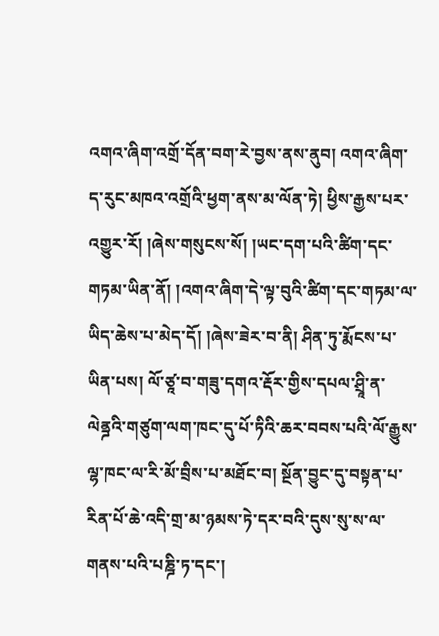འགའ་ཞིག་འགྲོ་དོན་བག་རེ་བྱས་ནས་ནུབ། འགའ་ཞིག་ད་རུང་མཁའ་འགྲོའི་ཕྱག་ནས་མ་ལོན་ཏེ། ཕྱིས་རྒྱས་པར་འགྱུར་རོ། །ཞེས་གསུངས་སོ། །ཡང་དག་པའི་ཚིག་དང་གཏམ་ཡིན་ནོ། །འགའ་ཞིག་དེ་ལྟ་བུའི་ཚིག་དང་གཏམ་ལ་ཡིད་ཆེས་པ་མེད་དོ། །ཞེས་ཟེར་བ་ནི། ཤིན་ཏུ་རྨོངས་པ་ཡིན་པས། ལོ་ཙཱ་བ་གཟུ་དགའ་རྡོར་གྱིས་དཔལ་ཤྲཱི་ན་ལེནྜའི་གཙུག་ལག་ཁང་དུ་པོ་ཏིའི་ཆར་བབས་པའི་ལོ་རྒྱུས་ལྷ་ཁང་ལ་རི་མོ་བྲིས་པ་མཐོང་བ། སྔོན་བྱུང་དུ་བསྟན་པ་རིན་པོ་ཆེ་འདི་གྲ་མ་ཉམས་ཏེ་དར་བའི་དུས་སུ་ས་ལ་གནས་པའི་པཎྜི་ཏ་དང་།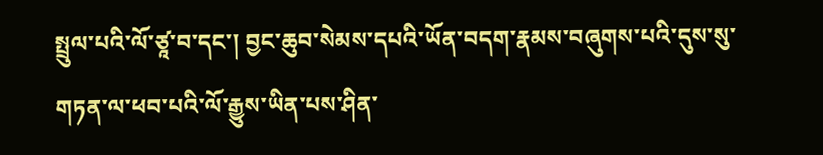སྤྲུལ་པའི་ལོ་ཙཱ་བ་དང་། བྱང་ཆུབ་སེམས་དཔའི་ཡོན་བདག་རྣམས་བཞུགས་པའི་དུས་སུ་གཏན་ལ་ཕབ་པའི་ལོ་རྒྱུས་ཡིན་པས་ཤིན་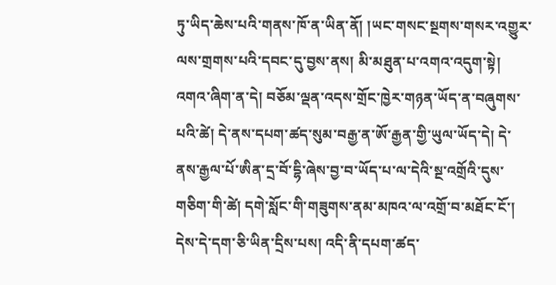ཏུ་ཡིད་ཆེས་པའི་གནས་ཁོ་ན་ཡིན་ནོ། །ཡང་གསང་སྔགས་གསར་འགྱུར་ལས་གྲགས་པའི་དབང་དུ་བྱས་ནས། མི་མཐུན་པ་འགའ་འདུག་སྟེ། འགའ་ཞིག་ན་དེ། བཅོམ་ལྡན་འདས་གྲོང་ཁྱེར་གཉན་ཡོད་ན་བཞུགས་པའི་ཚེ། དེ་ནས་དཔག་ཚད་སུམ་བརྒྱ་ན་ཨོ་རྒྱན་གྱི་ཡུལ་ཡོད་དེ། དེ་ནས་རྒྱལ་པོ་ཨིན་དྲ་བོ་དྷི་ཞེས་བྱ་བ་ཡོད་པ་ལ་དེའི་སྔ་འགྲོའི་དུས་གཅིག་གི་ཚེ། དགེ་སློང་གི་གཟུགས་ནམ་མཁའ་ལ་འགྲོ་བ་མཐོང་ངོ་། དེས་དེ་དག་ཅི་ཡིན་དྲིས་པས། འདི་ནི་དཔག་ཚད་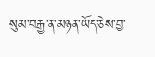སུམ་བརྒྱ་ན་མཉན་ཡོད་ཅེས་བྱ་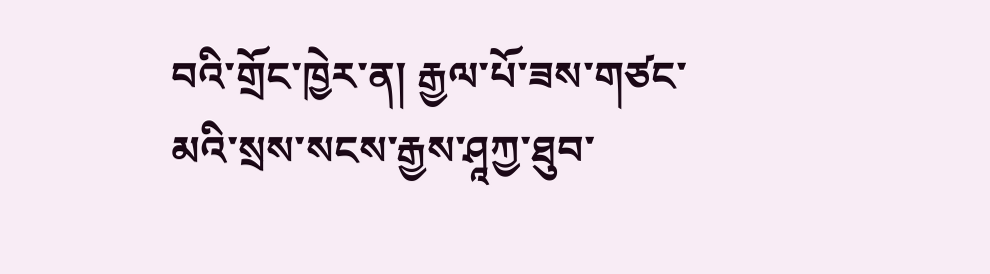བའི་གྲོང་ཁྱེར་ན། རྒྱལ་པོ་ཟས་གཙང་མའི་སྲས་སངས་རྒྱས་ཤཱཀྱ་ཐུབ་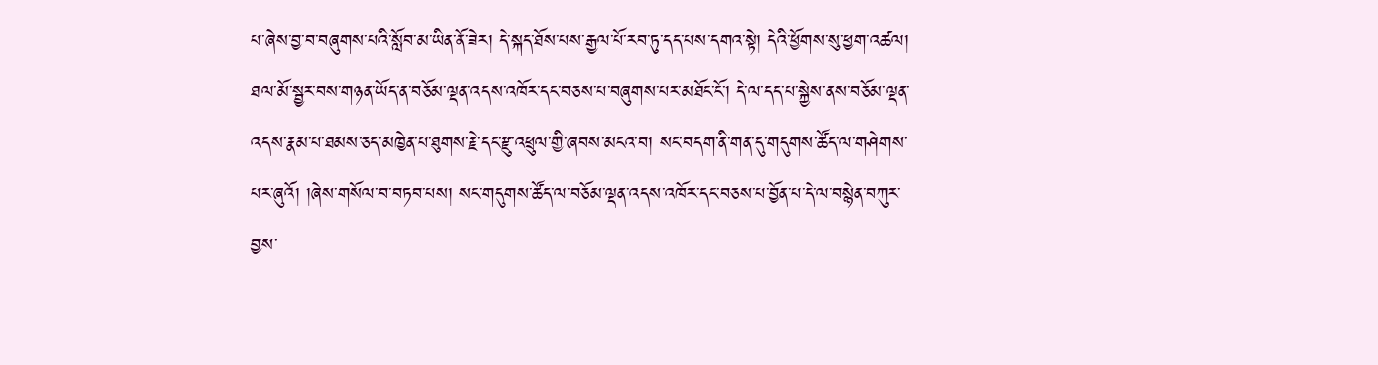པ་ཞེས་བྱ་བ་བཞུགས་པའི་སློབ་མ་ཡིན་ནོ་ཟེར། དེ་སྐད་ཐོས་པས་རྒྱལ་པོ་རབ་ཏུ་དད་པས་དགའ་སྟེ། དེའི་ཕྱོགས་སུ་ཕྱག་འཚལ། ཐལ་མོ་སྦྱར་བས་གཉན་ཡོད་ན་བཅོམ་ལྡན་འདས་འཁོར་དང་བཅས་པ་བཞུགས་པར་མཐོང་ངོ་། དེ་ལ་དད་པ་སྐྱེས་ནས་བཅོམ་ལྡན་འདས་རྣམ་པ་ཐམས་ཅད་མཁྱེན་པ་ཐུགས་རྗེ་དང་རྫུ་འཕྲུལ་གྱི་ཞབས་མངའ་བ། སང་བདག་ནི་གན་དུ་གདུགས་ཚོད་ལ་གཤེགས་པར་ཞུའོ། །ཞེས་གསོལ་བ་བཏབ་པས། སང་གདུགས་ཚོད་ལ་བཅོམ་ལྡན་འདས་འཁོར་དང་བཅས་པ་བྱོན་པ་དེ་ལ་བསྙེན་བཀུར་བྱས་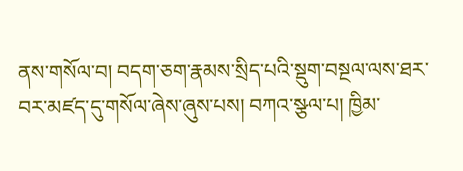ནས་གསོལ་བ། བདག་ཅག་རྣམས་སྲིད་པའི་སྡུག་བསྔལ་ལས་ཐར་བར་མཛད་དུ་གསོལ་ཞེས་ཞུས་པས། བཀའ་སྩལ་པ། ཁྱིམ་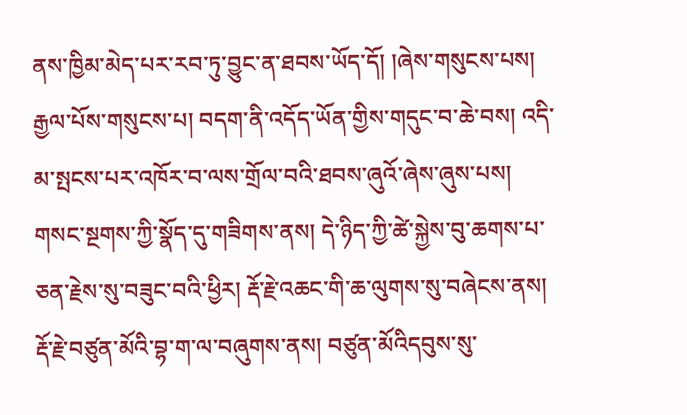ནས་ཁྱིམ་མེད་པར་རབ་ཏུ་བྱུང་ན་ཐབས་ཡོད་དོ། །ཞེས་གསུངས་པས། རྒྱལ་པོས་གསུངས་པ། བདག་ནི་འདོད་ཡོན་གྱིས་གདུང་བ་ཆེ་བས། འདི་མ་སྤངས་པར་འཁོར་བ་ལས་གྲོལ་བའི་ཐབས་ཞུའོ་ཞེས་ཞུས་པས། གསང་སྔགས་ཀྱི་སྣོད་དུ་གཟིགས་ནས། དེ་ཉིད་ཀྱི་ཚེ་སྐྱེས་བུ་ཆགས་པ་ཅན་རྗེས་སུ་བཟུང་བའི་ཕྱིར། རྡོ་རྗེ་འཆང་གི་ཆ་ལུགས་སུ་བཞེངས་ནས། རྡོ་རྗེ་བཙུན་མོའི་བྷ་ག་ལ་བཞུགས་ནས། བཙུན་མོའིདབུས་སུ་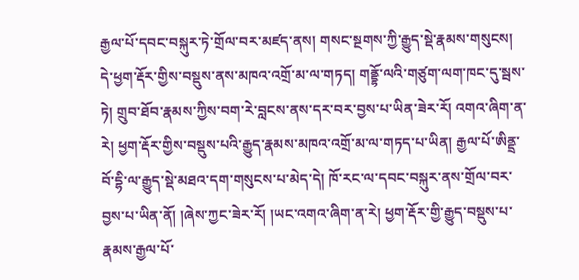རྒྱལ་པོ་དབང་བསྐུར་ཏེ་གྲོལ་བར་མཛད་ནས། གསང་སྔགས་ཀྱི་རྒྱུད་སྡེ་རྣམས་གསུངས། དེ་ཕྱག་རྡོར་གྱིས་བསྡུས་ནས་མཁའ་འགྲོ་མ་ལ་གཏད། གནྡྷོ་ལའི་གཙུག་ལག་ཁང་དུ་སྦས་ཏེ། གྲུབ་ཐོབ་རྣམས་ཀྱིས་བག་རེ་བླངས་ནས་དར་བར་བྱས་པ་ཡིན་ཟེར་རོ། འགའ་ཞིག་ན་རེ། ཕྱག་རྡོར་གྱིས་བསྡུས་པའི་རྒྱུད་རྣམས་མཁའ་འགྲོ་མ་ལ་གཏད་པ་ཡིན། རྒྱལ་པོ་ཨིནྡྲ་བོ་དྷི་ལ་རྒྱུད་སྡེ་མཐའ་དག་གསུངས་པ་མེད་དེ། ཁོ་རང་ལ་དབང་བསྐུར་ནས་གྲོལ་བར་བྱས་པ་ཡིན་ནོ། །ཞེས་ཀྱང་ཟེར་རོ། །ཡང་འགའ་ཞིག་ན་རེ། ཕྱག་རྡོར་གྱི་རྒྱུད་བསྡུས་པ་རྣམས་རྒྱལ་པོ་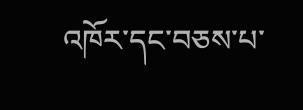འཁོར་དང་བཅས་པ་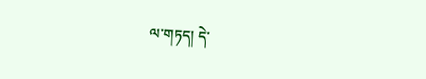ལ་གཏད། དེ་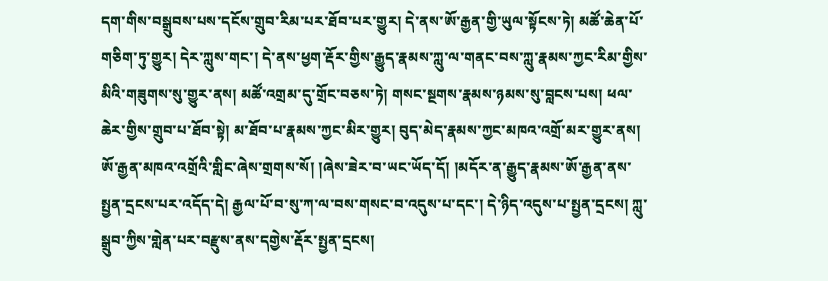དག་གིས་བསྒྲུབས་པས་དངོས་གྲུབ་རིམ་པར་ཐོབ་པར་གྱུར། དེ་ནས་ཨོ་རྒྱན་གྱི་ཡུལ་སྟོངས་ཏེ། མཚོ་ཆེན་པོ་གཅིག་ཏུ་གྱུར། དེར་ཀླུས་གང་། དེ་ནས་ཕྱག་རྡོར་གྱིས་རྒྱུད་རྣམས་ཀླུ་ལ་གནང་བས་ཀླུ་རྣམས་ཀྱང་རིམ་གྱིས་མིའི་གཟུགས་སུ་གྱུར་ནས། མཚོ་འགྲམ་དུ་གྲོང་བཅས་ཏེ། གསང་སྔགས་རྣམས་ཉམས་སུ་བླངས་པས། ཕལ་ཆེར་གྱིས་གྲུབ་པ་ཐོབ་སྟེ། མ་ཐོབ་པ་རྣམས་ཀྱང་མིར་གྱུར། བུད་མེད་རྣམས་ཀྱང་མཁའ་འགྲོ་མར་གྱུར་ནས། ཨོ་རྒྱན་མཁའ་འགྲོའི་གླིང་ཞེས་གྲགས་སོ། །ཞེས་ཟེར་བ་ཡང་ཡོད་དོ། །མདོར་ན་རྒྱུད་རྣམས་ཨོ་རྒྱན་ནས་སྤྱན་དྲངས་པར་འདོད་དེ། རྒྱལ་པོ་བ་སུ་ཀ་ལ་བས་གསང་བ་འདུས་པ་དང་། དེ་ཉིད་འདུས་པ་སྤྱན་དྲངས། ཀླུ་སྒྲུབ་ཀྱིས་གླེན་པར་བརྫུས་ནས་དགྱེས་རྡོར་སྤྱན་དྲངས།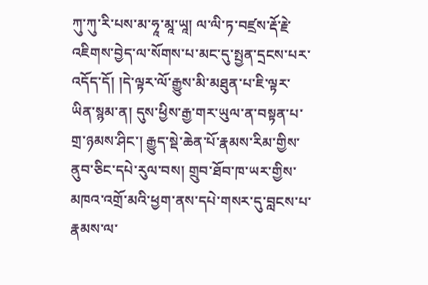ཀུ་ཀུ་རི་པས་མ་ཧཱ་མཱ་ཡཱ། ལ་ལི་ཏ་བཛྲས་རྡོ་རྗེ་འཇིགས་བྱེད་ལ་སོགས་པ་མང་དུ་སྤྱན་དྲངས་པར་འདོད་དོ། །དེ་ལྟར་ལོ་རྒྱུས་མི་མཐུན་པ་ཇི་ལྟར་ཡིན་སྙམ་ན། དུས་ཕྱིས་རྒྱ་གར་ཡུལ་ན་བསྟན་པ་གྲ་ཉམས་ཤིང་། རྒྱུད་སྡེ་ཆེན་པོ་རྣམས་རིམ་གྱིས་ནུབ་ཅིང་དཔེ་རུལ་བས། གྲུབ་ཐོབ་ཁ་ཡར་གྱིས་མཁའ་འགྲོ་མའི་ཕྱག་ནས་དཔེ་གསར་དུ་བླངས་པ་རྣམས་ལ་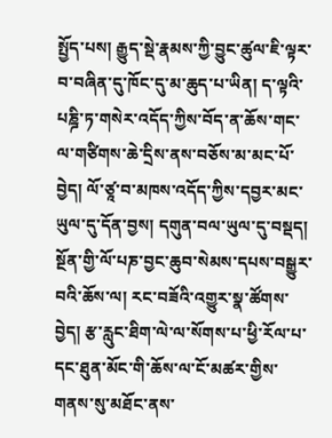སྤྱོད་པས། རྒྱུད་སྡེ་རྣམས་ཀྱི་བྱུང་ཚུལ་ཇི་ལྟར་བ་བཞིན་དུ་ཁོང་དུ་མ་ཆུད་པ་ཡིན། ད་ལྟའི་པཎྜི་ཏ་གསེར་འདོད་ཀྱིས་བོད་ན་ཆོས་གང་ལ་གཙིགས་ཆེ་དྲིས་ནས་བཅོས་མ་མང་པོ་བྱེད། ལོ་ཙཱ་བ་མཁས་འདོད་ཀྱིས་དབྱར་མང་ཡུལ་དུ་དོན་བྱས། དགུན་བལ་ཡུལ་དུ་བསྡད། སྔོན་གྱི་ལོ་པཎ་བྱང་ཆུབ་སེམས་དཔས་བསྒྱུར་བའི་ཆོས་ལ། རང་བཟོའི་འགྱུར་སྣ་ཚོགས་བྱེད། རྩ་རླུང་ཐིག་ལེ་ལ་སོགས་པ་ཕྱི་རོལ་པ་དང་ཐུན་མོང་གི་ཆོས་ལ་ངོ་མཚར་གྱིས་གནས་སུ་མཐོང་ནས་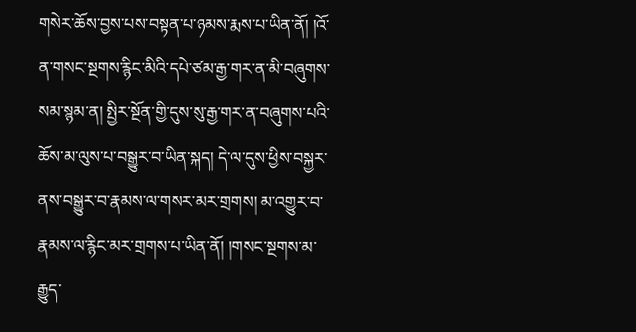གསེར་ཆོས་བྱས་པས་བསྟན་པ་ཉམས་རྨས་པ་ཡིན་ནོ། །འོ་ན་གསང་སྔགས་རྙིང་མིའི་དཔེ་ཙམ་རྒྱ་གར་ན་མི་བཞུགས་སམ་སྙམ་ན། སྤྱིར་སྔོན་གྱི་དུས་སུ་རྒྱ་གར་ན་བཞུགས་པའི་ཆོས་མ་ལུས་པ་བསྒྱུར་བ་ཡིན་སྐད། དེ་ལ་དུས་ཕྱིས་བསྐྱར་ནས་བསྒྱུར་བ་རྣམས་ལ་གསར་མར་གྲགས། མ་འགྱུར་བ་རྣམས་ལ་རྙིང་མར་གྲགས་པ་ཡིན་ནོ། །གསང་སྔགས་མ་རྒྱུད་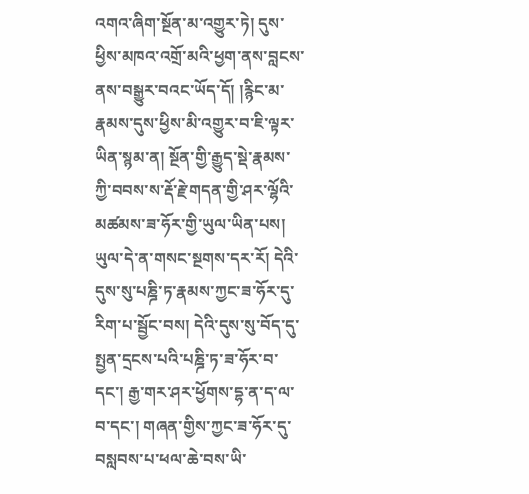འགའ་ཞིག་སྔོན་མ་འགྱུར་ཏེ། དུས་ཕྱིས་མཁའ་འགྲོ་མའི་ཕྱག་ནས་བླངས་ནས་བསྒྱུར་བའང་ཡོད་དོ། །རྙིང་མ་རྣམས་དུས་ཕྱིས་མི་འགྱུར་བ་ཇི་ལྟར་ཡིན་སྙམ་ན། སྔོན་གྱི་རྒྱུད་སྡེ་རྣམས་ཀྱི་བབས་ས་རྡོ་རྗེ་གདན་གྱི་ཤར་ལྷོའི་མཚམས་ཟ་ཧོར་གྱི་ཡུལ་ཡིན་པས། ཡུལ་དེ་ན་གསང་སྔགས་དར་རོ། དེའི་དུས་སུ་པཎྜི་ཏ་རྣམས་ཀྱང་ཟ་ཧོར་དུ་རིག་པ་སྦྱོང་བས། དེའི་དུས་སུ་བོད་དུ་སྤྱན་དྲངས་པའི་པཎྜི་ཏ་ཟ་ཧོར་བ་དང་། རྒྱ་གར་ཤར་ཕྱོགས་དྷ་ན་ད་ལ་བ་དང་། གཞན་གྱིས་ཀྱང་ཟ་ཧོར་དུ་བསླབས་པ་ཕལ་ཆེ་བས་ཡི་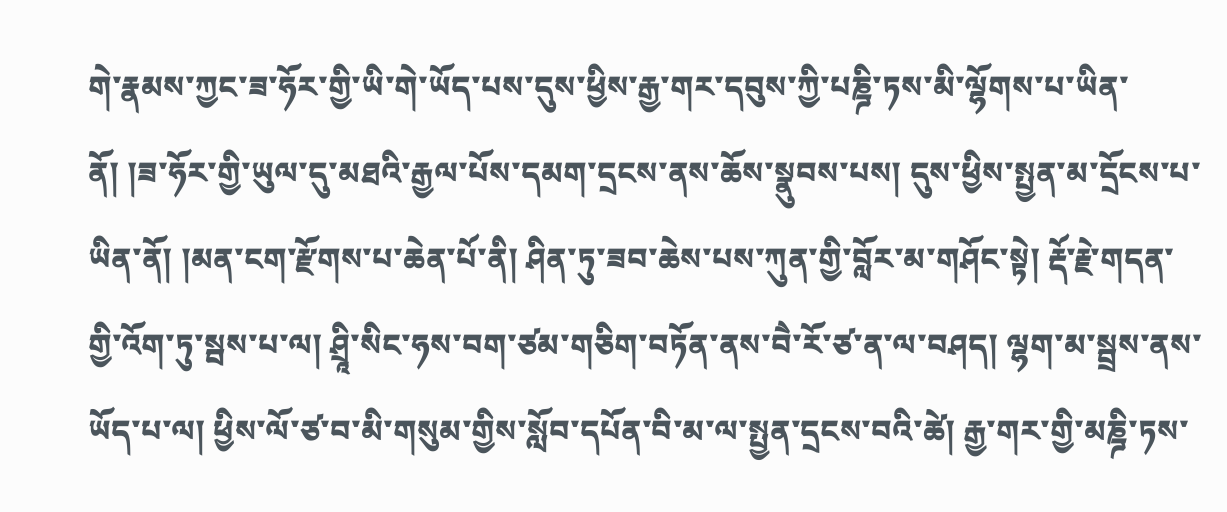གེ་རྣམས་ཀྱང་ཟ་ཧོར་གྱི་ཡི་གེ་ཡོད་པས་དུས་ཕྱིས་རྒྱ་གར་དབུས་ཀྱི་པཎྜི་ཏས་མི་ལྷོགས་པ་ཡིན་ནོ། །ཟ་ཧོར་གྱི་ཡུལ་དུ་མཐའི་རྒྱལ་པོས་དམག་དྲངས་ནས་ཆོས་སྣུབས་པས། དུས་ཕྱིས་སྤྱན་མ་དྲོངས་པ་ཡིན་ནོ། །མན་ངག་རྫོགས་པ་ཆེན་པོ་ནི། ཤིན་ཏུ་ཟབ་ཆེས་པས་ཀུན་གྱི་བློར་མ་གཤོང་སྟེ། རྡོ་རྗེ་གདན་གྱི་འོག་ཏུ་སྦས་པ་ལ། ཤྲཱི་སིང་ཧས་བག་ཙམ་གཅིག་བཏོན་ནས་བཻ་རོ་ཙ་ན་ལ་བཤད། ལྷག་མ་སྦྲས་ནས་ཡོད་པ་ལ། ཕྱིས་ལོ་ཙ་བ་མི་གསུམ་གྱིས་སློབ་དཔོན་བི་མ་ལ་སྤྱན་དྲངས་བའི་ཚེ། རྒྱ་གར་གྱི་མཎྜི་ཏས་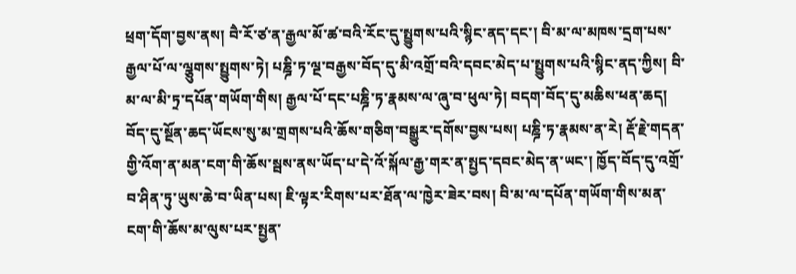ཕྲག་དོག་བྱས་ནས། བཻ་རོ་ཙ་ན་རྒྱལ་མོ་ཚ་བའི་རོང་དུ་སྤྱུགས་པའི་སྙིང་ནད་དང་། བི་མ་ལ་མཁས་དྲག་པས་རྒྱལ་པོ་ལ་ལྕུགས་སྤྱུགས་ཏེ། པཎྜི་ཏ་ལྔ་བརྒྱས་བོད་དུ་མི་འགྲོ་བའི་དབང་མེད་པ་སྤྱུགས་པའི་སྙིང་ནད་ཀྱིས། བི་མ་ལ་མི་ཏྲ་དཔོན་གཡོག་གིས། རྒྱལ་པོ་དང་པཎྜི་ཏ་རྣམས་ལ་ཞུ་བ་ཕུལ་ཏེ། བདག་བོད་དུ་མཆིས་ཕན་ཆད། བོད་དུ་སྔོན་ཆད་ཡོངས་སུ་མ་གྲགས་པའི་ཆོས་གཅིག་བསྒྱུར་དགོས་བྱས་པས། པཎྜི་ཏ་རྣམས་ན་རེ། རྡོ་རྗེ་གདན་གྱི་འོག་ན་མན་ངག་གི་ཆོས་སྦས་ནས་ཡོད་པ་དེ་འོ་སྐོལ་རྒྱ་གར་ན་སྤྱད་དབང་མེད་ན་ཡང་། ཁྱོད་བོད་དུ་འགྲོ་བ་ཤིན་ཏུ་ཡུས་ཆེ་བ་ཡིན་པས། ཇི་ལྟར་རིགས་པར་ཐོན་ལ་ཁྱེར་ཟེར་བས། བི་མ་ལ་དཔོན་གཡོག་གིས་མན་ངག་གི་ཆོས་མ་ལུས་པར་སྤྱན་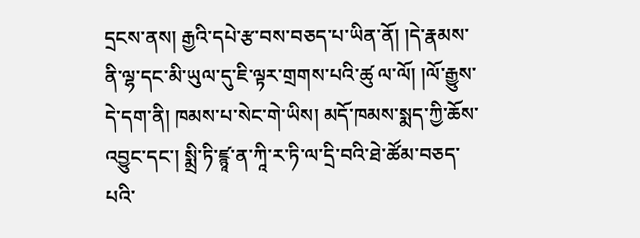དྲངས་ནས། རྒྱའི་དཔེ་རྩ་བས་བཅད་པ་ཡིན་ནོ། །དེ་རྣམས་ནི་ལྷ་དང་མི་ཡུལ་དུ་ཇི་ལྟར་གྲགས་པའི་ཚུ ལ་ལོ། །ལོ་རྒྱུས་དེ་དག་ནི། ཁམས་པ་སེང་གེ་ཡིས། མདོ་ཁམས་སྨད་ཀྱི་ཆོས་འབྱུང་དང་། སྨྲི་ཏི་ཛྙཱ་ན་ཀཱི་ར་ཏི་ལ་དྲི་བའི་ཐེ་ཚོམ་བཅད་པའི་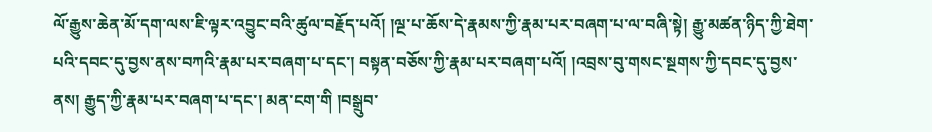ལོ་རྒྱུས་ཆེན་མོ་དག་ལས་ཇི་ལྟར་འབྱུང་བའི་ཚུལ་བརྗོད་པའོ། །ལྔ་པ་ཆོས་དེ་རྣམས་ཀྱི་རྣམ་པར་བཞག་པ་ལ་བཞི་སྟེ། རྒྱུ་མཚན་ཉིད་ཀྱི་ཐེག་པའི་དབང་དུ་བྱས་ནས་བཀའི་རྣམ་པར་བཞག་པ་དང་། བསྟན་བཅོས་ཀྱི་རྣམ་པར་བཞག་པའོ། །འབྲས་བུ་གསང་སྔགས་ཀྱི་དབང་དུ་བྱས་ནས། རྒྱུད་ཀྱི་རྣམ་པར་བཞག་པ་དང་། མན་ངག་གི །བསྒྲུབ་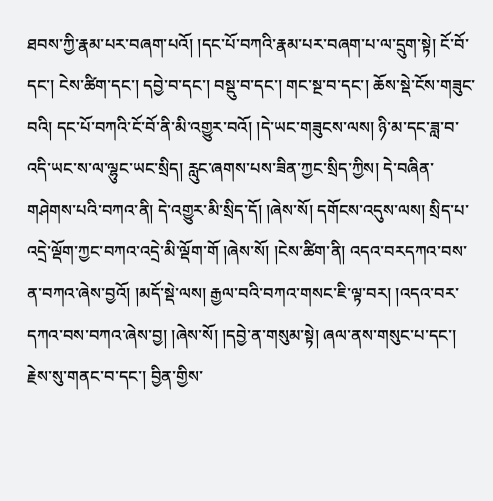ཐབས་ཀྱི་རྣམ་པར་བཞག་པའོ། །དང་པོ་བཀའི་རྣམ་པར་བཞག་པ་ལ་དྲུག་སྟེ། ངོ་བོ་དང་། ངེས་ཚིག་དང་། དབྱེ་བ་དང་། བསྡུ་བ་དང་། གང་སྔ་བ་དང་། ཆོས་སྡེ་ངོས་གཟུང་བའི། དང་པོ་བཀའི་ངོ་བོ་ནི་མི་འགྱུར་བའོ། །དེ་ཡང་གཟུངས་ལས། ཉི་མ་དང་ཟླ་བ་འདི་ཡང་ས་ལ་ལྷུང་ཡང་སྲིད། རླུང་ཞགས་པས་ཟིན་ཀྱང་སྲིད་ཀྱིས། དེ་བཞིན་གཤེགས་པའི་བཀའ་ནི། དེ་འགྱུར་མི་སྲིད་དོ། །ཞེས་སོ། དགོངས་འདུས་ལས། སྲིད་པ་འདྲེ་ལྡོག་ཀྱང་བཀའ་འདྲེ་མི་ལྡོག་གོ །ཞེས་སོ། །ངེས་ཚིག་ནི། འདའ་བརདཀའ་བས་ན་བཀའ་ཞེས་བྱའོ། །མདོ་སྡེ་ལས། རྒྱལ་བའི་བཀའ་གསང་ཇི་ལྟ་བར། །འདའ་བར་དཀའ་བས་བཀའ་ཞེས་བྱ། །ཞེས་སོ། །དབྱེ་ན་གསུམ་སྟེ། ཞལ་ནས་གསུང་པ་དང་། རྗེས་སུ་གནང་བ་དང་། བྱིན་གྱིས་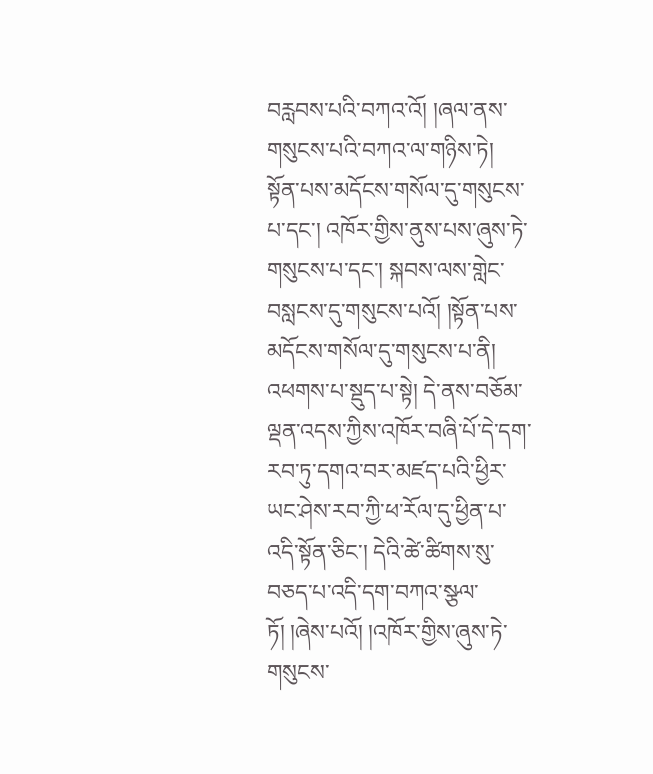བརླབས་པའི་བཀའ་འོ། །ཞལ་ནས་གསུངས་པའི་བཀའ་ལ་གཉིས་ཏེ། སྟོན་པས་མདོངས་གསོལ་དུ་གསུངས་པ་དང་། འཁོར་གྱིས་ནུས་པས་ཞུས་ཏེ་གསུངས་པ་དང་། སྐབས་ལས་གླེང་བསླངས་དུ་གསུངས་པའོ། །སྟོན་པས་མདོངས་གསོལ་དུ་གསུངས་པ་ནི། འཕགས་པ་སྡུད་པ་སྟེ། དེ་ནས་བཅོམ་ལྡན་འདས་ཀྱིས་འཁོར་བཞི་པོ་དེ་དག་རབ་ཏུ་དགའ་བར་མཛད་པའི་ཕྱིར་ཡང་ཤེས་རབ་ཀྱི་ཕ་རོལ་དུ་ཕྱིན་པ་འདི་སྟོན་ཅིང་། དེའི་ཚེ་ཚིགས་སུ་བཅད་པ་འདི་དག་བཀའ་སྩལ་ཏོ། །ཞེས་པའོ། །འཁོར་གྱིས་ཞུས་ཏེ་གསུངས་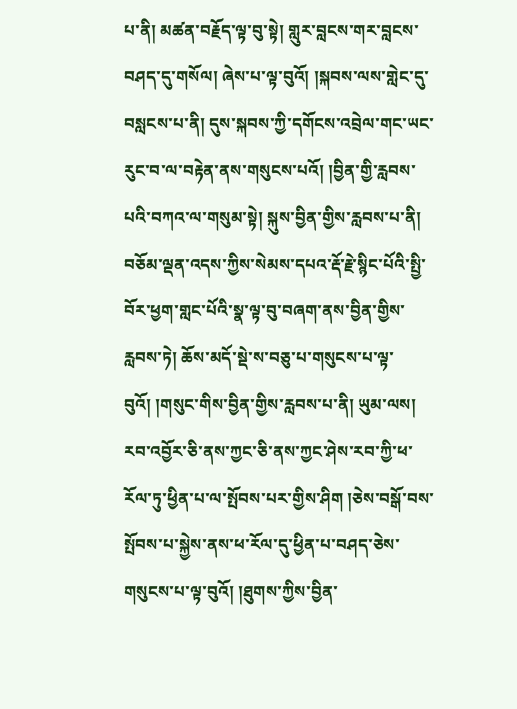པ་ནི། མཚན་བརྗོད་ལྟ་བུ་སྟེ། གླུར་བླངས་གར་བླངས་བཤད་དུ་གསོལ། ཞེས་པ་ལྟ་བུའོ། །སྐབས་ལས་གླེང་དུ་བསླངས་པ་ནི། དུས་སྐབས་ཀྱི་དགོངས་འབྲེལ་གང་ཡང་རུང་བ་ལ་བརྟེན་ནས་གསུངས་པའོ། །བྱིན་གྱི་རླབས་པའི་བཀའ་ལ་གསུམ་སྟེ། སྐུས་བྱིན་གྱིས་རླབས་པ་ནི། བཅོམ་ལྡན་འདས་ཀྱིས་སེམས་དཔའ་རྡོ་རྗེ་སྙིང་པོའི་སྤྱི་བོར་ཕྱག་གླང་པོའི་སྣ་ལྟ་བུ་བཞག་ནས་བྱིན་གྱིས་རླབས་ཏེ། ཆོས་མདོ་སྡེ་ས་བཅུ་པ་གསུངས་པ་ལྟ་བུའོ། །གསུང་གིས་བྱིན་གྱིས་རླབས་པ་ནི། ཡུམ་ལས། རབ་འབྱོར་ཅི་ནས་ཀྱང་ཅི་ནས་ཀྱང་ཤེས་རབ་ཀྱི་ཕ་རོལ་ཏུ་ཕྱིན་པ་ལ་སྤོབས་པར་གྱིས་ཤིག །ཅེས་བསྒོ་བས་སྤོབས་པ་སྐྱེས་ནས་ཕ་རོལ་དུ་ཕྱིན་པ་བཤད་ཅེས་གསུངས་པ་ལྟ་བུའོ། །ཐུགས་ཀྱིས་བྱིན་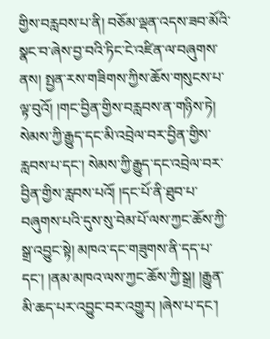གྱིས་བརླབས་པ་ནི། བཅོམ་ལྡན་འདས་ཟབ་མོའི་སྣང་བ་ཞེས་བྱ་བའི་ཏིང་ངེ་འཛིན་ལ་བཞུགས་ནས། སྤྱན་རས་གཟིགས་ཀྱིས་ཆོས་གསུངས་པ་ལྟ་བུའོ། །གང་བྱིན་གྱིས་བརླབས་ན་གཉིས་ཏེ། སེམས་ཀྱི་རྒྱུད་དང་མི་འབྲེལ་བར་བྱིན་གྱིས་རླབས་པ་དང་། སེམས་ཀྱི་རྒྱུད་དང་འབྲེལ་བར་བྱིན་གྱིས་རླབས་པའོ། །དང་པོ་ནི་ཐུབ་པ་བཞུགས་པའི་དུས་སུ་བེམ་པོ་ལས་ཀྱང་ཆོས་ཀྱི་སྒྲ་འབྱུང་སྟེ། མཁའ་དང་གཟུགས་ནི་དད་པ་དང་། །ནམ་མཁའ་ལས་ཀྱང་ཆོས་ཀྱི་སྒྲ། །རྒྱུན་མི་ཆད་པར་འབྱུང་བར་འགྱུར། །ཞེས་པ་དང་།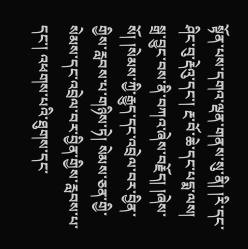སྟོན་པས་དགའ་ལྡན་གནས་སུ་ནི། །རི་དང་ཤིང་བུ་རྡེའུ་དང་། རྔ་བོ་ཆེ་དང་པདྨ་ལས། སྒྲ་བྱུང་བས་ནི་བཀའ་ཞེས་བརྗོད། །ཞེས་སོ། །སེམས་ཀྱི་རྒྱུད་དང་འབྲེལ་བར་བྱིན་གྱིས་རླབས་པ་གཉིས་ཏེ། སེམས་ཅན་གྱི་སེམས་དང་འབྲེལ་བར་བྱིན་གྱིས་རླབས་པ་དང་། འཕགས་པའི་ཐུགས་དང་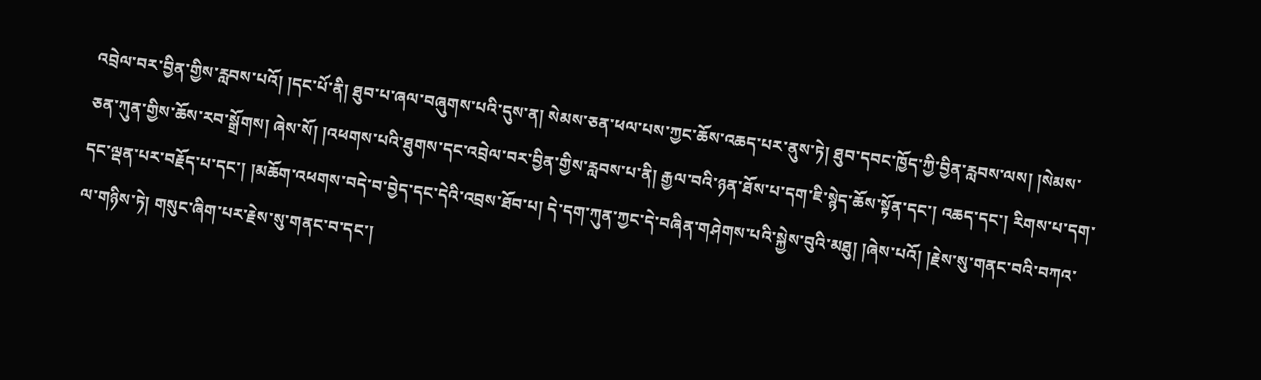འབྲེལ་བར་བྱིན་གྱིས་རླབས་པའོ། །དང་པོ་ནི། ཐུབ་པ་ཞལ་བཞུགས་པའི་དུས་ན། སེམས་ཅན་ཕལ་པས་ཀྱང་ཆོས་འཆད་པར་ནུས་ཏེ། ཐུབ་དབང་ཁྱོད་ཀྱི་བྱིན་རླབས་ལས། །སེམས་ཅན་ཀུན་གྱིས་ཆོས་རབ་སྒྲོགས། ཞེས་སོ། །འཕགས་པའི་ཐུགས་དང་འབྲེལ་བར་བྱིན་གྱིས་རླབས་པ་ནི། རྒྱལ་བའི་ཉན་ཐོས་པ་དག་ཇི་སྙེད་ཆོས་སྟོན་དང་། འཆད་དང་། རིགས་པ་དག་དང་ལྡན་པར་བརྗོད་པ་དང་། །མཆོག་འཕགས་བདེ་བ་བྱེད་དང་དེའི་འབྲས་ཐོབ་པ། དེ་དག་ཀུན་ཀྱང་དེ་བཞིན་གཤེགས་པའི་སྐྱེས་བུའི་མཐུ། །ཞེས་པའོ། །རྗེས་སུ་གནང་བའི་བཀའ་ལ་གཉིས་ཏེ། གསུང་ཞིག་པར་རྗེས་སུ་གནང་བ་དང་།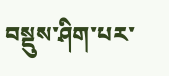བསྡུས་ཤིག་པར་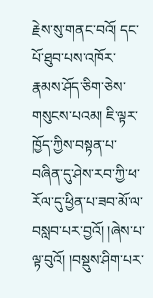རྗེས་སུ་གནང་བའོ། དང་པོ་ཐུབ་པས་འཁོར་རྣམས་ཤོད་ཅིག་ཅེས་གསུངས་པའམ། ཇི་ལྟར་ཁྱོད་ཀྱིས་བསྟན་པ་བཞིན་དུ་ཤེས་རབ་ཀྱི་ཕ་རོལ་དུ་ཕྱིན་པ་ཟབ་མོ་ལ་བསླབ་པར་བྱའོ། །ཞེས་པ་ལྟ་བུའོ། །བསྡུས་ཤིག་པར་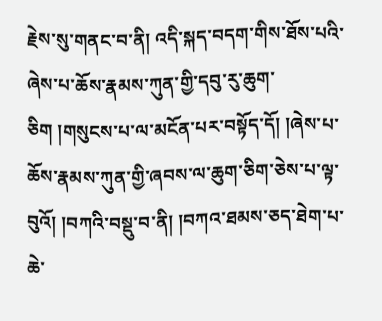རྗེས་སུ་གནང་བ་ནི། འདི་སྐད་བདག་གིས་ཐོས་པའི་ཞེས་པ་ཆོས་རྣམས་ཀུན་གྱི་དབུ་རུ་ཆུག་ཅིག །གསུངས་པ་ལ་མངོན་པར་བསྟོད་དོ། །ཞེས་པ་ཆོས་རྣམས་ཀུན་གྱི་ཞབས་ལ་ཆུག་ཅིག་ཅེས་པ་ལྟ་བུའོ། །བཀའི་བསྡུ་བ་ནི། །བཀའ་ཐམས་ཅད་ཐེག་པ་ཆེ་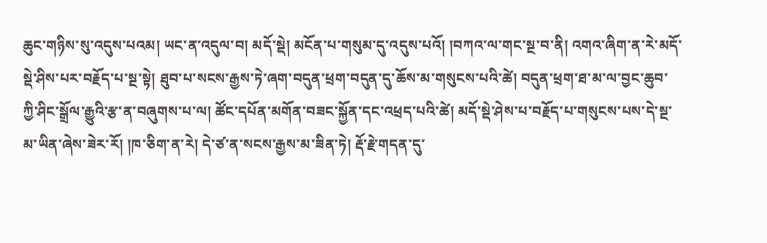ཆུང་གཉིས་སུ་འདུས་པའམ། ཡང་ན་འདུལ་བ། མདོ་སྡེ། མངོན་པ་གསུམ་དུ་འདུས་པའོ། །བཀའ་ལ་གང་སྔ་བ་ནི། འགའ་ཞིག་ན་རེ་མདོ་སྡེ་ཤིས་པར་བརྗོད་པ་སྔ་སྟེ། ཐུབ་པ་སངས་རྒྱས་ཏེ་ཞག་བདུན་ཕྲག་བདུན་དུ་ཆོས་མ་གསུངས་པའི་ཚེ། བདུན་ཕྲག་ཐ་མ་ལ་བྱང་ཆུབ་ཀྱི་ཤིང་སྒྲོལ་རྒྱུའི་རྩ་ན་བཞུགས་པ་ལ། ཚོང་དཔོན་མགོན་བཟང་སྐྱོན་དང་འཕྲད་པའི་ཚེ། མདོ་སྡེ་ཤེས་པ་བརྗོད་པ་གསུངས་པས་དེ་སྔ་མ་ཡིན་ཞེས་ཟེར་རོ། །ཁ་ཅིག་ན་རེ། དེ་ཙ་ན་སངས་རྒྱས་མ་ཟིན་ཏེ། རྡོ་རྗེ་གདན་དུ་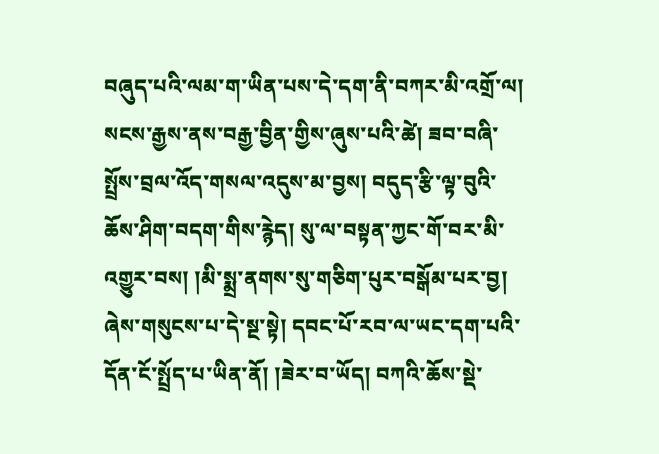བཞུད་པའི་ལམ་ག་ཡིན་པས་དེ་དག་ནི་བཀར་མི་འགྲོ་ལ། སངས་རྒྱས་ནས་བརྒྱ་བྱིན་གྱིས་ཞུས་པའི་ཚེ། ཟབ་བཞི་སྤྲོས་བྲལ་འོད་གསལ་འདུས་མ་བྱས། བདུད་རྩི་ལྟ་བུའི་ཆོས་ཤིག་བདག་གིས་རྙེད། སུ་ལ་བསྟན་ཀྱང་གོ་བར་མི་འགྱུར་བས། །མི་སྨྲ་ནགས་སུ་གཅིག་པུར་བསྒོམ་པར་བྱ། ཞེས་གསུངས་པ་དེ་སྔ་སྟེ། དབང་པོ་རབ་ལ་ཡང་དག་པའི་དོན་ངོ་སྤྲོད་པ་ཡིན་ནོ། །ཟེར་བ་ཡོད། བཀའི་ཆོས་སྡེ་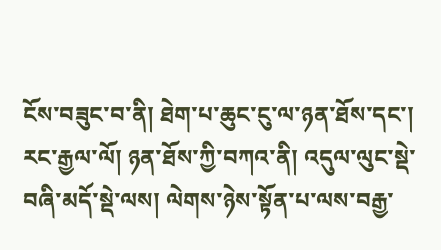ངོས་བཟུང་བ་ནི། ཐེག་པ་ཆུང་ངུ་ལ་ཉན་ཐོས་དང་། རང་རྒྱལ་ལོ། ཉན་ཐོས་ཀྱི་བཀའ་ནི། འདུལ་ལུང་སྡེ་བཞི་མདོ་སྡེ་ལས། ལེགས་ཉེས་སྟོན་པ་ལས་བརྒྱ་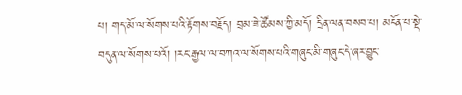པ། གད་མོ་ལ་སོགས་པའི་རྟོགས་བརྗོད། བྲམ་ཟེ་ཚོམས་ཀྱི་མདོ། དྲིན་ལན་བསབ་པ། མངོན་པ་སྡེ་བདུན་ལ་སོགས་པའོ། །རང་རྒྱལ་ལ་བཀའ་ལ་སོགས་པའི་གཞུང་མི་གཞུང་དེ་ཞར་བྱུང་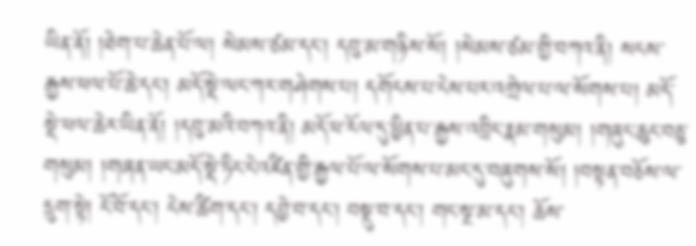ཡིན་ནོ། །ཐེག་པ་ཆེན་པོ་ལ། སེམས་ཙམ་དང་། དབུ་མ་གཉིས་སོ། །སེམས་ཙམ་གྱི་བཀའ་ནི། སངས་རྒྱས་ཕལ་པོ་ཆེ་དང་། མདོ་སྡེ་ལང་ཀར་གཤེགས་པ། དགོངས་པ་ངེས་པར་འགྲེལ་པ་ལ་སོགས་པ། མདོ་སྡེ་ཕལ་ཆེར་ཡིན་ནོ། །དབུ་མའི་བཀའ་ནི། མདོ་ཕ་རོལ་དུ་ཕྱིན་པ་རྒྱས་འབྲིང་རྣམ་གསུམ། །གཞུང་ཆུང་བཅུ་གསུམ། །གཞན་ཡང་མདོ་སྡེ་ཏིང་ངེ་འཛིན་གྱི་རྒྱལ་པོ་ལ་སོགས་པ་མང་དུ་བཞུགས་སོ། །བསྟན་བཅོས་ལ་དྲུག་སྟེ། ངོ་བོ་དང་། ངེས་ཚིག་དང་། དབྱེ་བ་དང་། བསྡུ་བ་དང་། གང་སྔ་མ་དང་། ཆོས་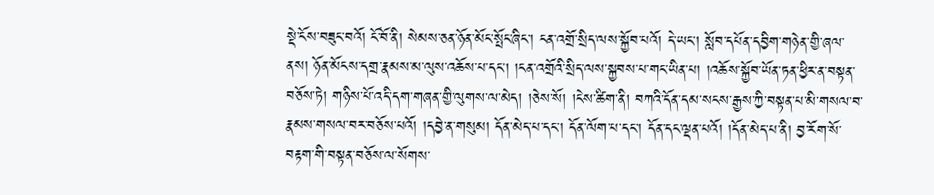སྡེ་ངོས་བཟུང་བའོ། ངོ་བོ་ནི། སེམས་ཅན་ཉོན་མོང་སྤོང་ཞིང་། ངན་འགྲོ་སྲིད་ལས་སྐྱོབ་པའོ། དེ་ཡང་། སློབ་དཔོན་དབྱིག་གཉེན་གྱི་ཞལ་ནས། ཉོན་མོངས་དགྲ་རྣམས་མ་ལུས་འཆོས་པ་དང་། །ངན་འགྲོའི་སྲིད་ལས་སྐྱབས་པ་གང་ཡིན་པ། །འཆོས་སྐྱོབ་ཡོན་ཏན་ཕྱིར་ན་བསྟན་བཅོས་ཏེ། གཉིས་པོ་འདི་དག་གཞན་གྱི་ལུགས་ལ་མེད། །ཅེས་སོ། །ངེས་ཚིག་ནི། བཀའི་དོན་དམ་སངས་རྒྱས་ཀྱི་བསྟན་པ་མི་གསལ་བ་རྣམས་གསལ་བར་བཅོས་པའོ། །དབྱེ་ན་གསུམ། དོན་མེད་པ་དང་། དོན་ལོག་པ་དང་། དོན་དང་ལྡན་པའོ། །དོན་མེད་པ་ནི། བྱ་རོག་སོ་བརྟག་གི་བསྟན་བཅོས་ལ་སོགས་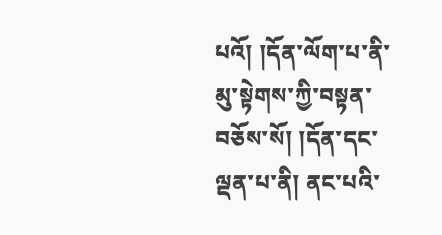པའོ། །དོན་ལོག་པ་ནི་མུ་སྟེགས་ཀྱི་བསྟན་བཅོས་སོ། །དོན་དང་ལྡན་པ་ནི། ནང་པའི་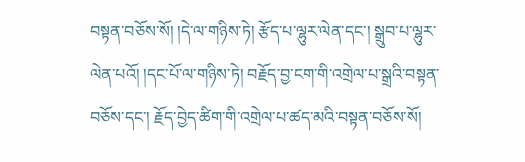བསྟན་བཅོས་སོ། །དེ་ལ་གཉིས་ཏེ། རྩོད་པ་ལྷུར་ལེན་དང་། སྒྲུབ་པ་ལྷུར་ལེན་པའོ། །དང་པོ་ལ་གཉིས་ཏེ། བརྗོད་བྱ་ངག་གི་འགྲེལ་པ་སྒྲའི་བསྟན་བཅོས་དང་། རྗོད་བྱེད་ཚིག་གི་འགྲེལ་པ་ཚད་མའི་བསྟན་བཅོས་སོ།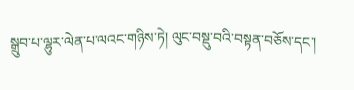སྒྲུབ་པ་ལྷུར་ལེན་པ་ལའང་གཉིས་ཏེ། ལུང་བསྡུ་བའི་བསྟན་བཅོས་དང་།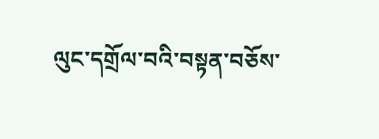ལུང་དགྲོལ་བའི་བསྟན་བཅོས་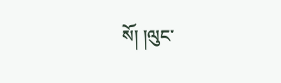སོ། །ལུང་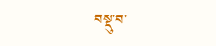བསྡུ་བ་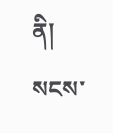ནི། སངས་